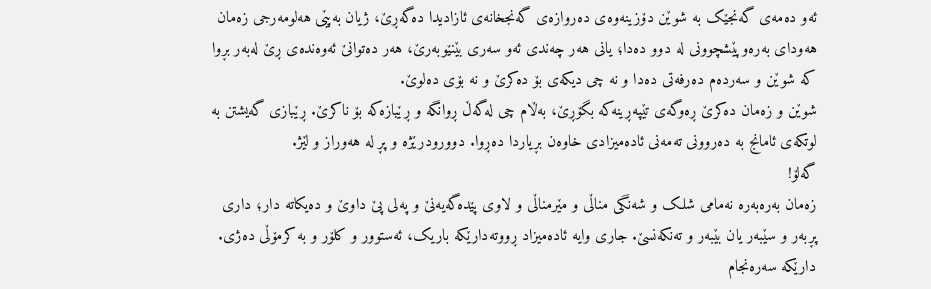ئەو دەمەی گەنجێک بە شوێن دۆزینەوەی دەروازەی گەنجخانەی ئازادیدا دەگەڕێ، ژیان بەپێی هەلومەرجی زەمان هەودای بەرەوپێشچوونی لە دوو دەدا؛ یانی هەر چەندی ئەو سەری بێنێوبەرێ، هەر دەتوانێ ئەوەندەی ڕێ لەبەر بڕوا کە شوێن و سەردەم دەرفەتی دەدا و نە چی دیکەی بۆ دەکرێ و نە بۆی دەلوێ.
شوێن و زەمان دەکرێ ڕەوگەی تێپەڕینەکە بگۆڕێ، بەڵام چی لەگەڵ ڕوانگە و ڕێبازەکە بۆ ناکرێ. ڕێبازی گەیشتن بە لوتکەی ئامانج بە دەروونی تەمەنی ئادەمیزادی خاوەن بڕیاردا دەڕوا. دوورودرێژه و پڕ له هەوراز و لێژ.
گەلۆ!
زەمان بەرەبەرە نەمامی شلک و شەنگی مناڵی و مێرمناڵی و لاوی پێدەگەیەنێ و پەلی پێ داوێ و دەیکاتە دار؛ داری پڕبەر و سێبەر یان بێبەر و تەنکەنسێ. جاری وایە ئادەمیزاد ڕووتەدارێکە باریک، ئەستوور و کلۆر و بە کرمۆڵی دەژی. دارێکە سەرەنجام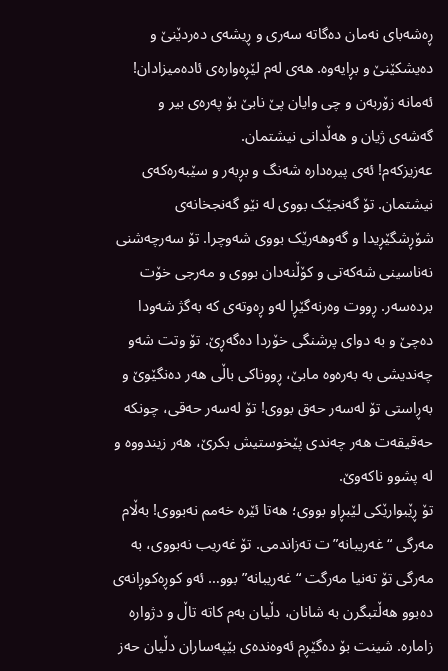ڕەشەبای نەمان دەگاتە سەری و ڕیشەی دەردێنێ و دەیشکێنێ و بڕایەوە. هەی لەم لێڕەوارەی ئادەمیزادان! ئەمانە زۆربەن و چی وایان پێ نابێ بۆ پەرەی بیر و گەشەی ژیان و هەڵدانی نیشتمان.
عەزیزکەم! ئەی پیرەدارە شەنگ و بڕبەر و سێبەرەکەی نیشتمان. تۆ گەنجێک بووی لە نێو گەنجخانەی شۆڕشگێڕیدا و گەوهەرێک بووی شەوچرا. تۆ سەرچەشنی نەناسینی شەکەتی و کۆڵنەدان بووی و مەرجی خۆت بردەسەر. ڕووت وەرنەگێڕا لەو ڕەوتەی کە بەگژ شەودا دەچێ و بە دوای پرشنگی خۆردا دەگەڕێ. تۆ وتت شەو چەندیشی بە بەرەوە مابێ، ڕووناکی باڵی هەر دەنگێوێ و بەڕاستی تۆ لەسەر حەق بووی! تۆ لەسەر حەقی، چونکە حەقیقەت هەر چەندی پێخوستیش بکرێ، هەر زیندووە و لە پشوو ناکەوێ.
تۆ ڕێبوارێکی لێبڕاو بووی؛ هەتا ئێرە خەمم نەبووی! بەڵام مەرگی “غەریبانە”ت تەزاندمی. تۆ غەریب نەبووی، بە مەرگی تۆ تەنیا مەرگت “غەریبانە” بوو… ئەو کوڕەکوڕانەی دەبوو هەڵتبگرن بە شانان، دڵیان بەم کاتە تاڵ و دژوارە زامارە. شینت بۆ دەگێڕم ئەوەندەی بێپەساران دڵیان حەز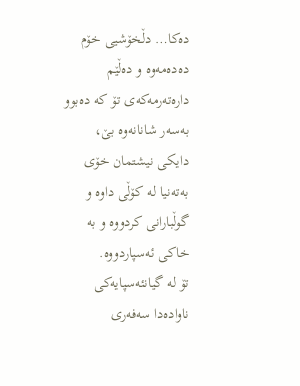دەکا… دڵخۆشیی خۆم دەدەمەوە و دەڵێم دارەتەرمەکەی تۆ کە دەبوو بەسەر شانانەوە بێ، دایکی نیشتمان خۆی بەتەنیا لە کۆڵی داوە و گوڵبارانی کردووە و بە خاکی ئەسپاردووە.
تۆ لە گیانئەسپایەکی ناوادەدا سەفەری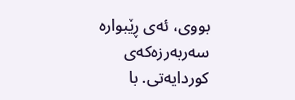بووی، ئەی ڕێبوارە سەربەرزەکەی کوردایەتی. با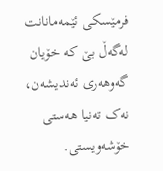فرمێسکی ئێمەمانانت لەگەڵ بێ کە خۆیان گەوهەری ئەندیشەن، نەک تەنیا هەستی خۆشەویستی.